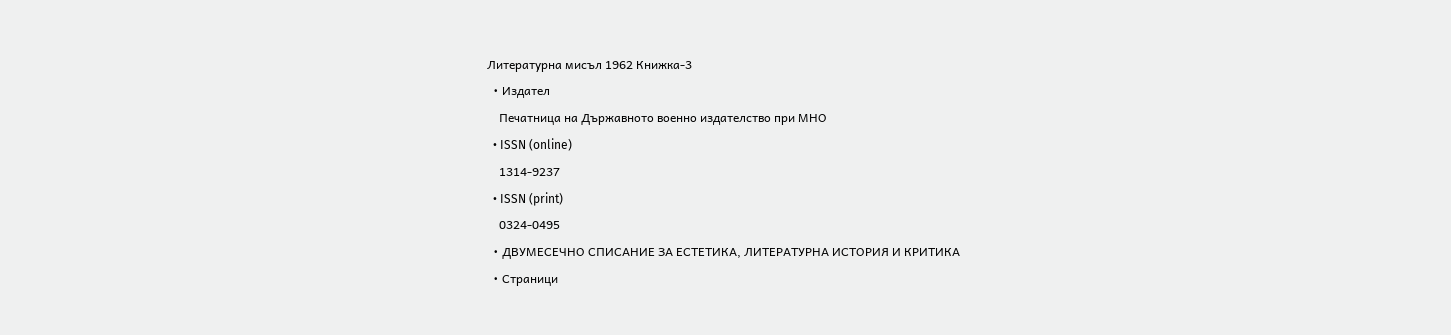Литературна мисъл 1962 Книжка-3
  • Издател
    Печатница на Държавното военно издателство при МНО
  • ISSN (online)
    1314-9237
  • ISSN (print)
    0324-0495
  • ДВУМЕСЕЧНО СПИСАНИЕ ЗА ЕСТЕТИКА, ЛИТЕРАТУРНА ИСТОРИЯ И КРИТИКА
  • Страници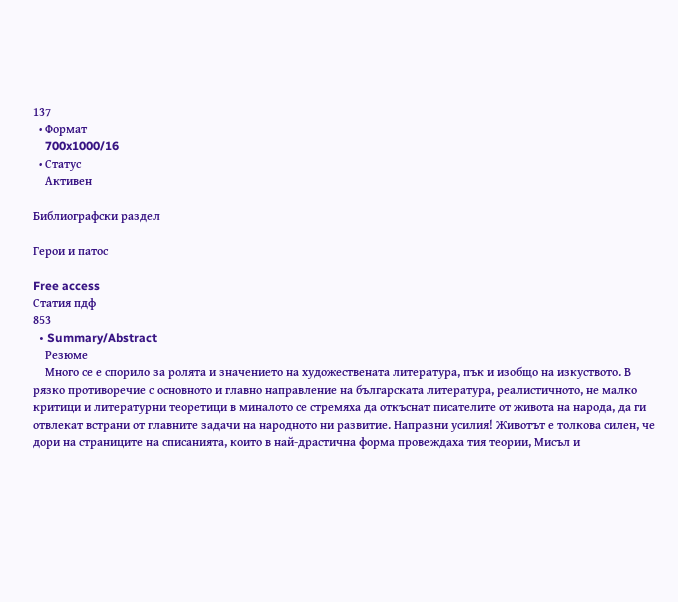137
  • Формат
    700x1000/16
  • Статус
    Активен

Библиографски раздел

Герои и патос

Free access
Статия пдф
853
  • Summary/Abstract
    Резюме
    Много се е спорило за ролята и значението на художествената литература, пък и изобщо на изкуството. В рязко противоречие с основното и главно направление на българската литература, реалистичното, не малко критици и литературни теоретици в миналото се стремяха да откъснат писателите от живота на народа, да ги отвлекат встрани от главните задачи на народното ни развитие. Напразни усилия! Животът е толкова силен, че дори на страниците на списанията, които в най-драстична форма провеждаха тия теории, Мисъл и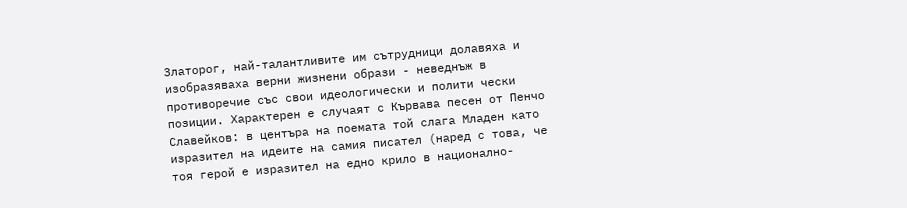Златорог, най-талантливите им сътрудници долавяха и изобразяваха верни жизнени образи - неведнъж в противоречие със свои идеологически и полити чески позиции. Характерен е случаят с Кървава песен от Пенчо Славейков: в центъра на поемата той слага Младен като изразител на идеите на самия писател (наред с това, че тоя герой е изразител на едно крило в национално-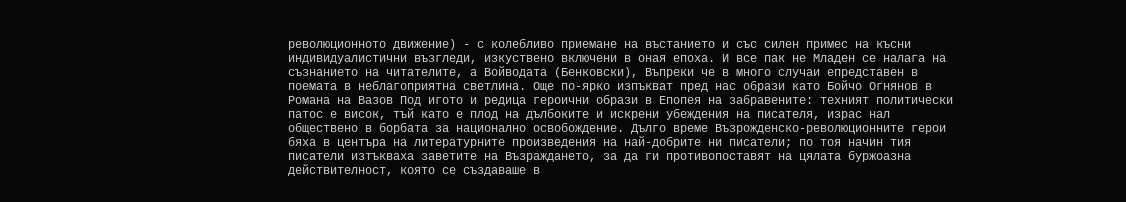революционното движение) - с колебливо приемане на въстанието и със силен примес на късни индивидуалистични възгледи, изкуствено включени в оная епоха. И все пак не Младен се налага на съзнанието на читателите, а Войводата (Бенковски), Въпреки че в много случаи епредставен в поемата в неблагоприятна светлина. Още по-ярко изпъкват пред нас образи като Бойчо Огнянов в Романа на Вазов Под игото и редица героични образи в Епопея на забравените: техният политически патос е висок, тъй като е плод на дълбоките и искрени убеждения на писателя, израс нал обществено в борбата за национално освобождение. Дълго време Възрожденско-революционните герои бяха в центъра на литературните произведения на най-добрите ни писатели; по тоя начин тия писатели изтъкваха заветите на Възраждането, за да ги противопоставят на цялата буржоазна действителност, която се създаваше в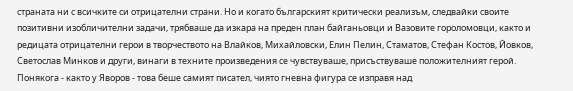страната ни с всичките си отрицателни страни. Но и когато българският критически реализъм, следвайки своите позитивни изобличителни задачи, трябваше да изкара на преден план байганьовци и Вазовите гороломовци, както и редицата отрицателни герои в творчеството на Влайков, Михайловски, Елин Пелин, Стаматов, Стефан Костов, Йовков, Светослав Минков и други, винаги в техните произведения се чувствуваше, присъствуваше положителният герой. Понякога - както у Яворов - това беше самият писател, чиято гневна фигура се изправя над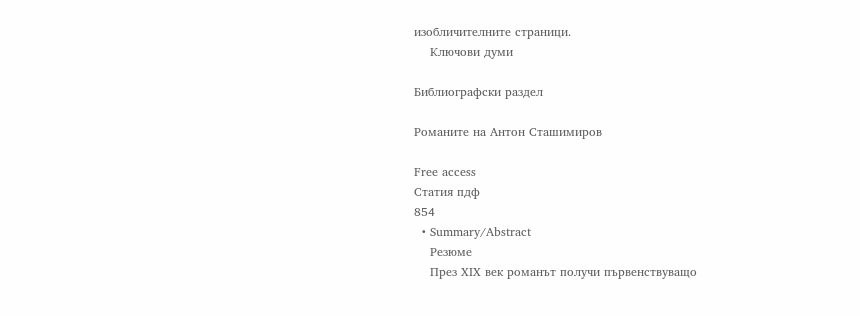изобличителните страници.
    Ключови думи

Библиографски раздел

Романите на Антон Сташимиров

Free access
Статия пдф
854
  • Summary/Abstract
    Резюме
    През ХІХ век романът получи първенствуващо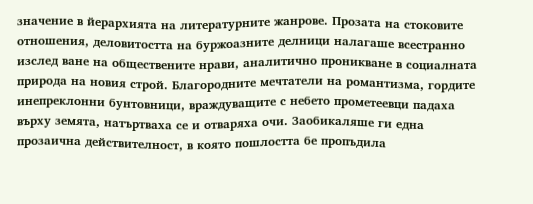значение в йерархията на литературните жанрове. Прозата на стоковите отношения, деловитостта на буржоазните делници налагаше всестранно изслед ване на обществените нрави, аналитично проникване в социалната природа на новия строй. Благородните мечтатели на романтизма, гордите инепреклонни бунтовници, враждуващите с небето прометеевци падаха върху земята, натъртваха се и отваряха очи. Заобикаляше ги една прозаична действителност, в която пошлостта бе пропъдила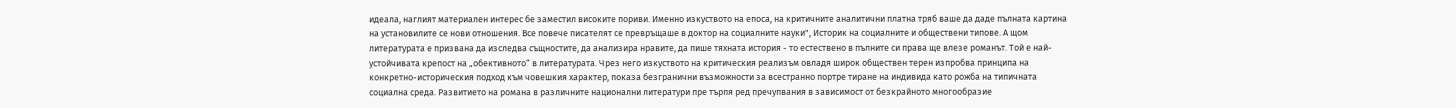идеала, наглият материален интерес бе заместил високите пориви. Именно изкуството на епоса, на критичните аналитични платна тряб ваше да даде пълната картина на установилите се нови отношения. Все повече писателят се превръщаше в доктор на социалните науки", Историк на социалните и обществени типове. А щом литературата е призвана да изследва същностите, да анализира нравите, да пише тяхната история - то естествено в пълните си права ще влезе романът. Той е най-устойчивата крепост на „обективното“ в литературата. Чрез него изкуството на критическия реализъм овладя широк обществен терен изпробва принципа на конкретно-историческия подход към човешкия характер, показа безгранични възможности за всестранно портре тиране на индивида като рожба на типичната социална среда. Развитието на романа в различните национални литератури пре търпя ред пречупвания в зависимост от безкрайното многообразие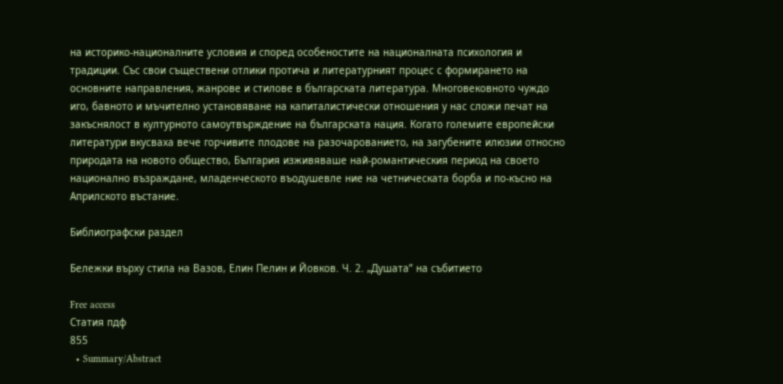на историко-националните условия и според особеностите на националната психология и традиции. Със свои съществени отлики протича и литературният процес с формирането на основните направления, жанрове и стилове в българската литература. Многовековното чуждо иго, бавното и мъчително установяване на капиталистически отношения у нас сложи печат на закъснялост в културното самоутвърждение на българската нация. Когато големите европейски литератури вкусваха вече горчивите плодове на разочарованието, на загубените илюзии относно природата на новото общество, България изживяваше най-романтическия период на своето национално възраждане, младенческото въодушевле ние на четническата борба и по-късно на Априлското въстание.

Библиографски раздел

Бележки върху стила на Вазов, Елин Пелин и Йовков. Ч. 2. „Душата” на събитието

Free access
Статия пдф
855
  • Summary/Abstract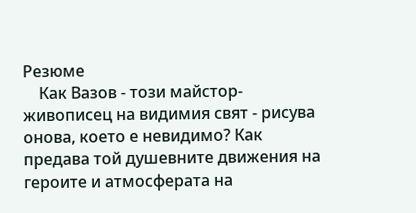Резюме
    Как Вазов - този майстор-живописец на видимия свят - рисува онова, което е невидимо? Как предава той душевните движения на героите и атмосферата на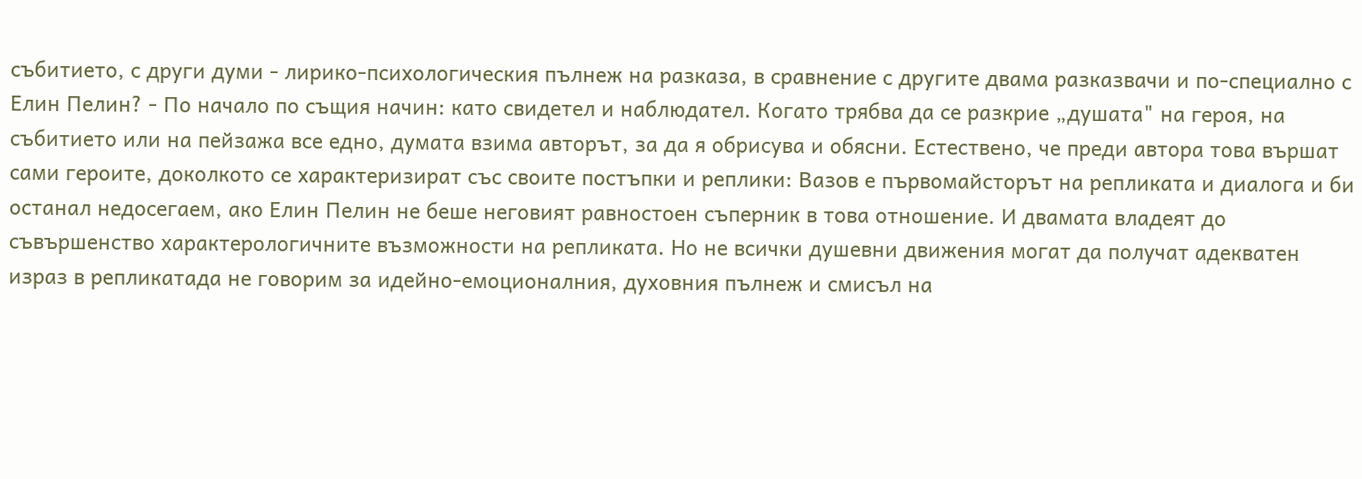събитието, с други думи - лирико-психологическия пълнеж на разказа, в сравнение с другите двама разказвачи и по-специално с Елин Пелин? - По начало по същия начин: като свидетел и наблюдател. Когато трябва да се разкрие „душата" на героя, на събитието или на пейзажа все едно, думата взима авторът, за да я обрисува и обясни. Естествено, че преди автора това вършат сами героите, доколкото се характеризират със своите постъпки и реплики: Вазов е първомайсторът на репликата и диалога и би останал недосегаем, ако Елин Пелин не беше неговият равностоен съперник в това отношение. И двамата владеят до съвършенство характерологичните възможности на репликата. Но не всички душевни движения могат да получат адекватен израз в репликатада не говорим за идейно-емоционалния, духовния пълнеж и смисъл на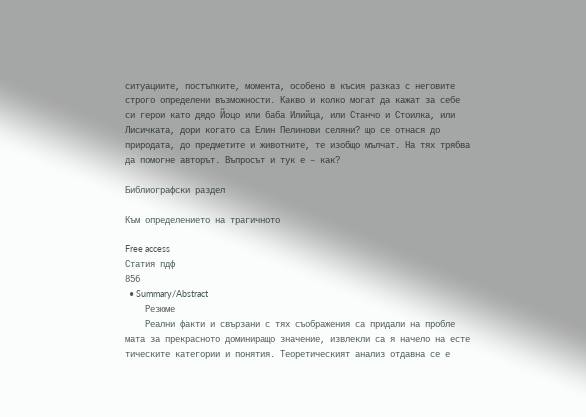ситуациите, постъпките, момента, особено в късия разказ с неговите строго определени възможности. Какво и колко могат да кажат за себе си герои като дядо Йоцо или баба Илийца, или Станчо и Стоилка, или Лисичката, дори когато са Елин Пелинови селяни? що се отнася до природата, до предметите и животните, те изобщо мълчат. На тях трябва да помогне авторът. Въпросът и тук е – как?

Библиографски раздел

Към определението на трагичното

Free access
Статия пдф
856
  • Summary/Abstract
    Резюме
    Реални факти и свързани с тях съображения са придали на пробле мата за прекрасното доминиращо значение, извлекли са я начело на есте тическите категории и понятия. Теоретическият анализ отдавна се е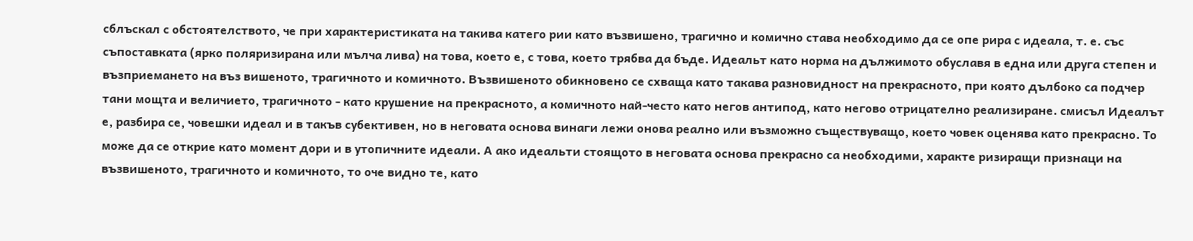сблъскал с обстоятелството, че при характеристиката на такива катего рии като възвишено, трагично и комично става необходимо да се опе рира с идеала, т. е. със съпоставката (ярко поляризирана или мълча лива) на това, което е, с това, което трябва да бъде. Идеальт като норма на дължимото обуславя в една или друга степен и възприемането на въз вишеното, трагичното и комичното. Възвишеното обикновено се схваща като такава разновидност на прекрасното, при която дълбоко са подчер тани мощта и величието, трагичното - като крушение на прекрасното, а комичното най-често като негов антипод, като негово отрицателно реализиране. смисъл Идеалът е, разбира се, човешки идеал и в такъв субективен, но в неговата основа винаги лежи онова реално или възможно съществуващо, което човек оценява като прекрасно. То може да се открие като момент дори и в утопичните идеали. А ако идеальти стоящото в неговата основа прекрасно са необходими, характе ризиращи признаци на възвишеното, трагичното и комичното, то оче видно те, като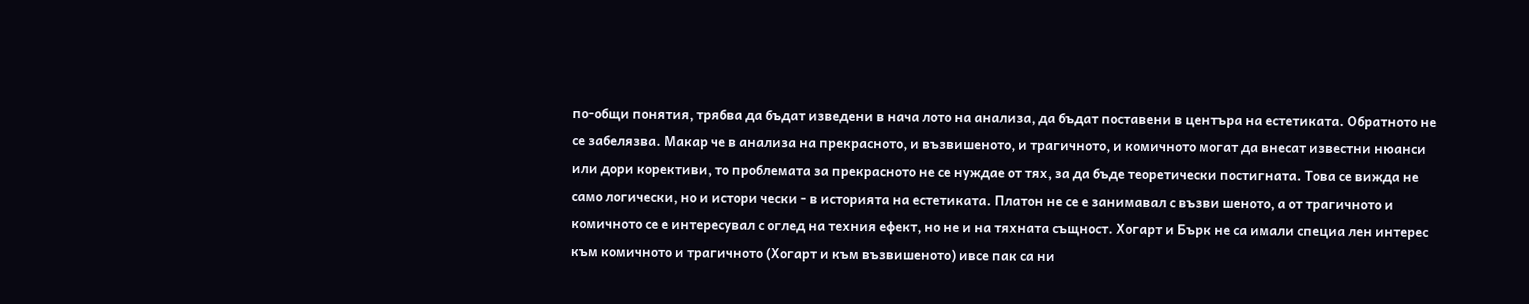по-общи понятия, трябва да бъдат изведени в нача лото на анализа, да бъдат поставени в центъра на естетиката. Обратното не се забелязва. Макар че в анализа на прекрасното, и възвишеното, и трагичното, и комичното могат да внесат известни нюанси или дори корективи, то проблемата за прекрасното не се нуждае от тях, за да бъде теоретически постигната. Това се вижда не само логически, но и истори чески - в историята на естетиката. Платон не се е занимавал с възви шеното, а от трагичното и комичното се е интересувал с оглед на техния ефект, но не и на тяхната същност. Хогарт и Бърк не са имали специа лен интерес към комичното и трагичното (Хогарт и към възвишеното) ивсе пак са ни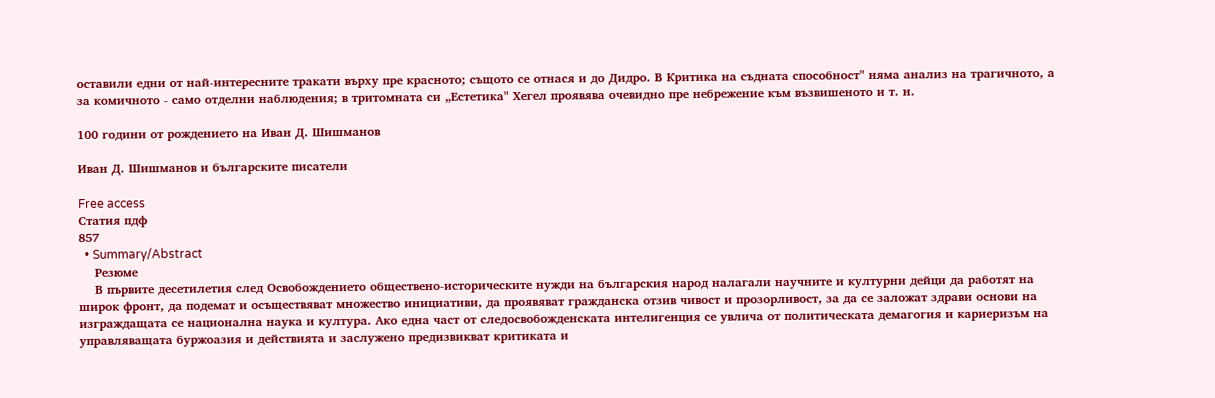оставили едни от най-интересните тракати върху пре красното; същото се отнася и до Дидро. В Критика на съдната способност" няма анализ на трагичното, а за комичното - само отделни наблюдения; в тритомната си „Естетика" Хегел проявява очевидно пре небрежение към възвишеното и т. н.

100 години от рождението на Иван Д. Шишманов

Иван Д. Шишманов и българските писатели

Free access
Статия пдф
857
  • Summary/Abstract
    Резюме
    В първите десетилетия след Освобождението обществено-историческите нужди на българския народ налагали научните и културни дейци да работят на широк фронт, да подемат и осъществяват множество инициативи, да проявяват гражданска отзив чивост и прозорливост, за да се заложат здрави основи на изграждащата се национална наука и култура. Ако една част от следосвобожденската интелигенция се увлича от политическата демагогия и кариеризъм на управляващата буржоазия и действията и заслужено предизвикват критиката и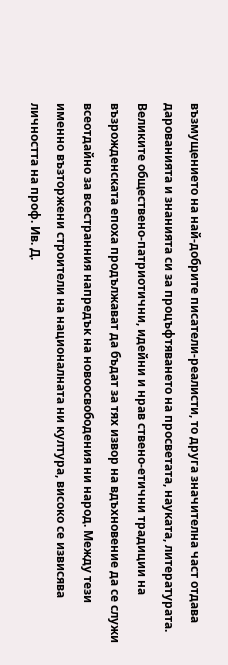възмущението на най-добрите писатели-реалисти, то друга значителна част отдава дарованията и знанията си за процъфтяването на просветата, науката, литературата. Великите обществено-патриотични, идейни и нрав ствено-етични традиции на възрожденската епоха продължават да бъдат за тях извор на вдъхновение да се служи всеотдайно за всестранния напредък на новоосвободения ни народ. Между тези именно възторжени строители на националната ни култура, високо се извисява личността на проф. Ив. Д.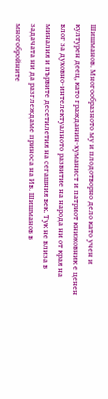Шишманов. Многообразното му и плодотворно дело като учен и културен деец, като гражданин-хуманист и патриот книжовник е ценен влог за духовно-интелектуалното развитие на народа ни от края на миналия и първите десетилетия на сегашния век. Тук не влиза в задачата ни да разглеждаме приноса на Ив. Шишманов в многобройните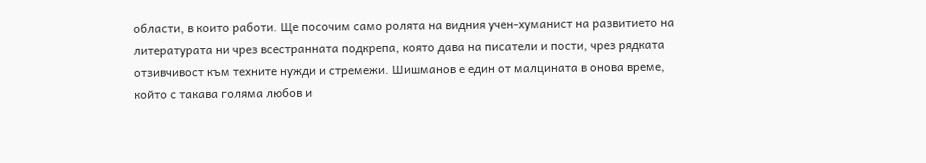области, в които работи. Ще посочим само ролята на видния учен-хуманист на развитието на литературата ни чрез всестранната подкрепа, която дава на писатели и пости, чрез рядката отзивчивост към техните нужди и стремежи. Шишманов е един от малцината в онова време, който с такава голяма любов и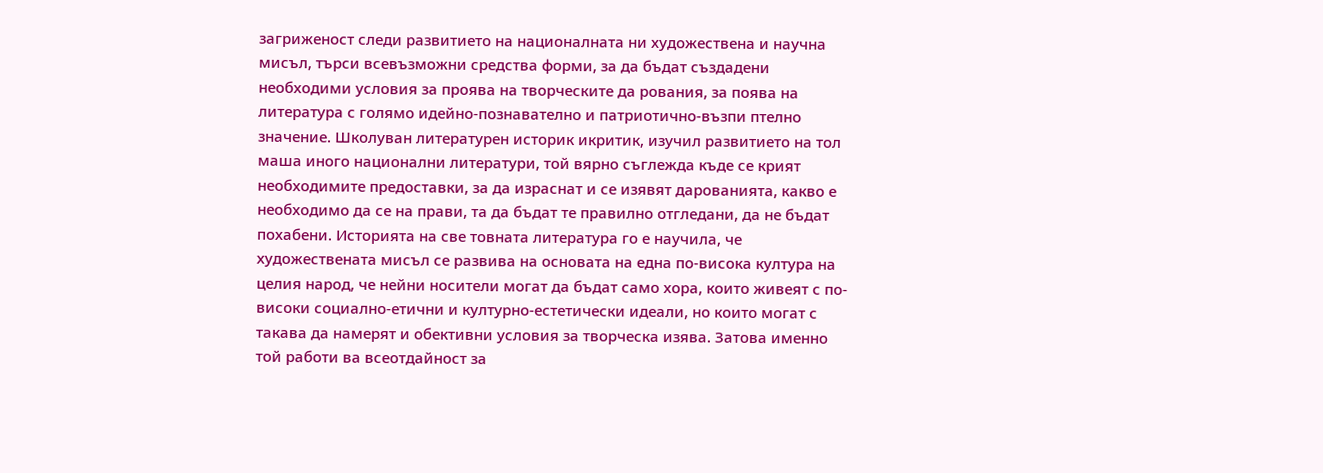загриженост следи развитието на националната ни художествена и научна мисъл, търси всевъзможни средства форми, за да бъдат създадени необходими условия за проява на творческите да рования, за поява на литература с голямо идейно-познавателно и патриотично-възпи птелно значение. Школуван литературен историк икритик, изучил развитието на тол маша иного национални литератури, той вярно съглежда къде се крият необходимите предоставки, за да израснат и се изявят дарованията, какво е необходимо да се на прави, та да бъдат те правилно отгледани, да не бъдат похабени. Историята на све товната литература го е научила, че художествената мисъл се развива на основата на една по-висока култура на целия народ, че нейни носители могат да бъдат само хора, които живеят с по-високи социално-етични и културно-естетически идеали, но които могат с такава да намерят и обективни условия за творческа изява. Затова именно той работи ва всеотдайност за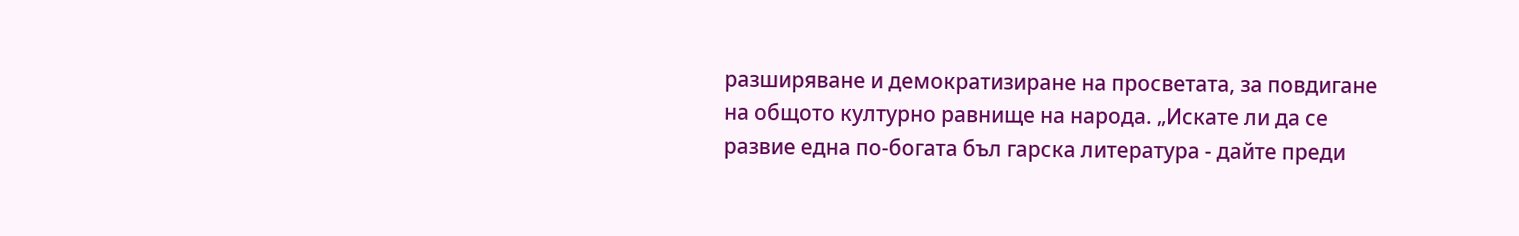разширяване и демократизиране на просветата, за повдигане на общото културно равнище на народа. „Искате ли да се развие една по-богата бъл гарска литература - дайте преди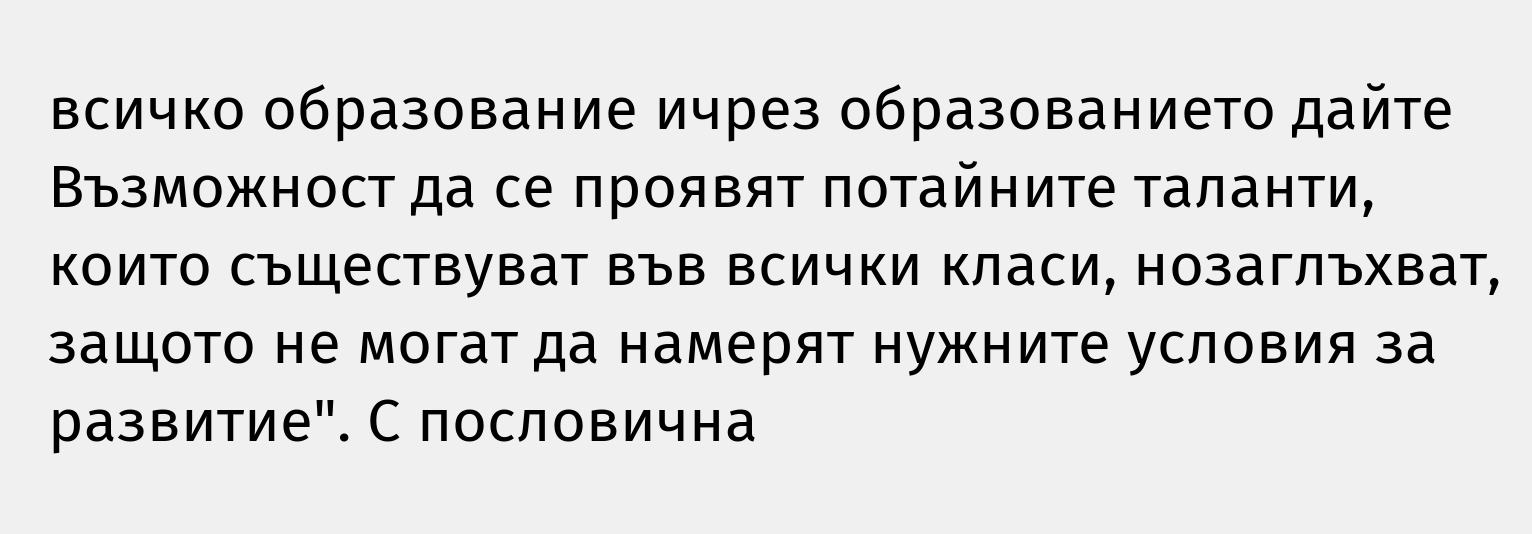всичко образование ичрез образованието дайте Възможност да се проявят потайните таланти, които съществуват във всички класи, нозаглъхват, защото не могат да намерят нужните условия за развитие". С пословична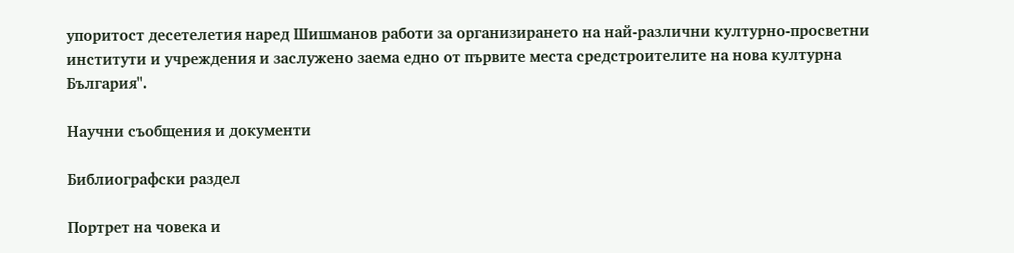упоритост десетелетия наред Шишманов работи за организирането на най-различни културно-просветни институти и учреждения и заслужено заема едно от първите места средстроителите на нова културна България".

Научни съобщения и документи

Библиографски раздел

Портрет на човека и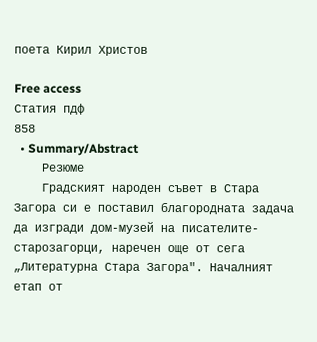поета Кирил Христов

Free access
Статия пдф
858
  • Summary/Abstract
    Резюме
    Градският народен съвет в Стара Загора си е поставил благородната задача да изгради дом-музей на писателите-старозагорци, наречен още от сега „Литературна Стара Загора". Началният етап от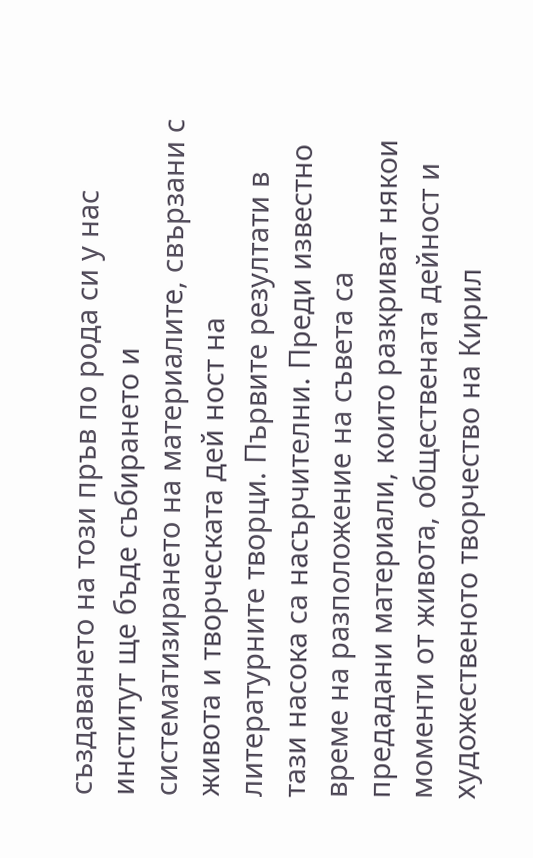създаването на този пръв по рода си у нас институт ще бъде събирането и систематизирането на материалите, свързани с живота и творческата дей ност на литературните творци. Първите резултати в тази насока са насърчителни. Преди известно време на разположение на съвета са предадани материали, които разкриват някои моменти от живота, обществената дейност и художественото творчество на Кирил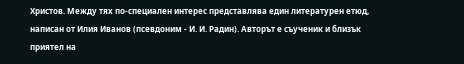Христов. Между тях по-специален интерес представлява един литературен етюд, написан от Илия Иванов (псевдоним - И. И. Радин). Авторът е съученик и близък приятел на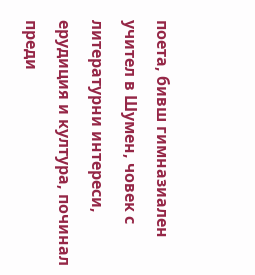поета, бивш гимназиален учител в Шумен, човек с литературни интереси, ерудиция и култура, починал преди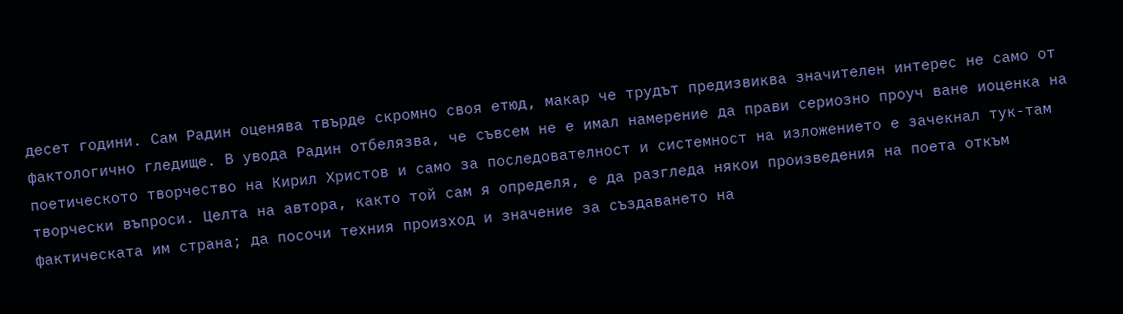десет години. Сам Радин оценява твърде скромно своя етюд, макар че трудът предизвиква значителен интерес не само от фактологично гледище. В увода Радин отбелязва, че съвсем не е имал намерение да прави сериозно проуч ване иоценка на поетическото творчество на Кирил Христов и само за последователност и системност на изложението е зачекнал тук-там творчески въпроси. Целта на автора, както той сам я определя, е да разгледа някои произведения на поета откъм фактическата им страна; да посочи техния произход и значение за създаването на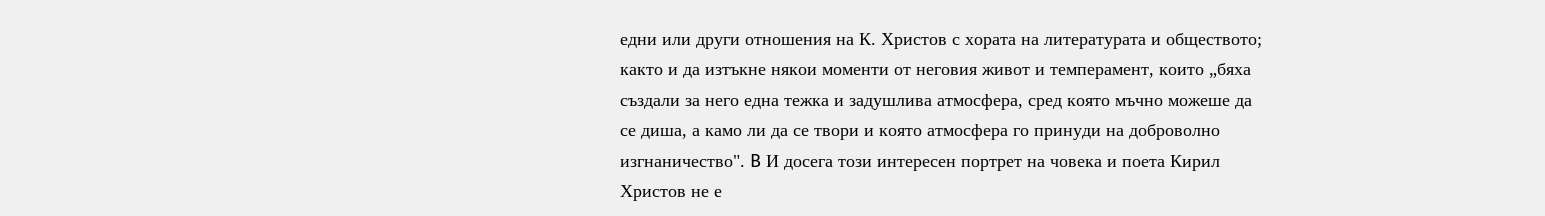едни или други отношения на К. Христов с хората на литературата и обществото; както и да изтъкне някои моменти от неговия живот и темперамент, които „бяха създали за него една тежка и задушлива атмосфера, сред която мъчно можеше да се диша, а камо ли да се твори и която атмосфера го принуди на доброволно изгнаничество". B И досега този интересен портрет на човека и поета Кирил Христов не е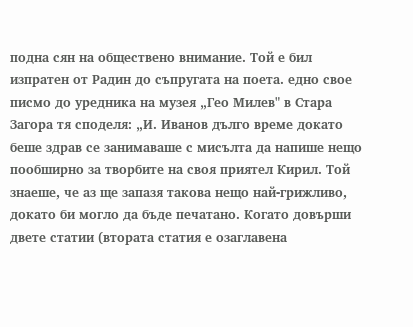подна сян на обществено внимание. Той е бил изпратен от Радин до съпругата на поета. едно свое писмо до уредника на музея „Гео Милев" в Стара Загора тя споделя: „И. Иванов дълго време докато беше здрав се занимаваше с мисълта да напише нещо пообширно за творбите на своя приятел Кирил. Той знаеше, че аз ще запазя такова нещо най-грижливо, докато би могло да бъде печатано. Когато довърши двете статии (втората статия е озаглавена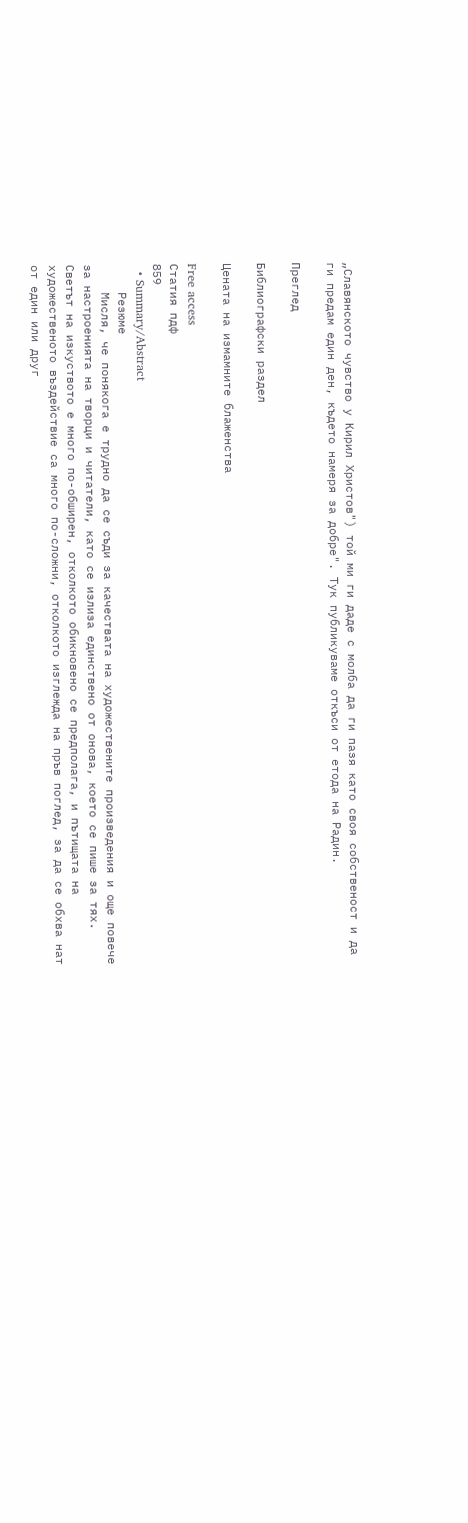„Славянското чувство у Кирил Христов") той ми ги даде с молба да ги пазя като своя собственост и да ги предам един ден, където намеря за добре". Тук публикуваме откъси от етода на Радин.

Преглед

Библиографски раздел

Цената на измамните блаженства

Free access
Статия пдф
859
  • Summary/Abstract
    Резюме
    Мисля, че понякога е трудно да се съди за качествата на художествените произведения и още повече за настроенията на творци и читатели, като се излиза единствено от онова, което се пише за тях. Светът на изкуството е много по-обширен, отколкото обикновено се предполага, и пътищата на художественото въздействие са много по-сложни, отколкото изглежда на пръв поглед, за да се обхва нат от един или друг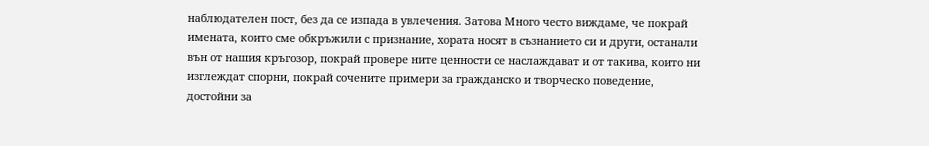наблюдателен пост, без да се изпада в увлечения. Затова Много често виждаме, че покрай имената, които сме обкръжили с признание, хората носят в съзнанието си и други, останали вън от нашия кръгозор, покрай провере ните ценности се наслаждават и от такива, които ни изглеждат спорни, покрай сочените примери за гражданско и творческо поведение, достойни за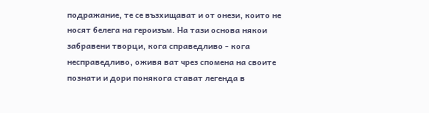подражание, те се възхищават и от онези, които не носят белега на героизъм. На тази основа някои забравени творци, кога справедливо - кога несправедливо, оживя ват чрез спомена на своите познати и дори понякога стават легенда в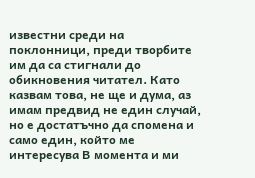известни среди на поклонници, преди творбите им да са стигнали до обикновения читател. Като казвам това, не ще и дума, аз имам предвид не един случай, но е достатъчно да спомена и само един, който ме интересува В момента и ми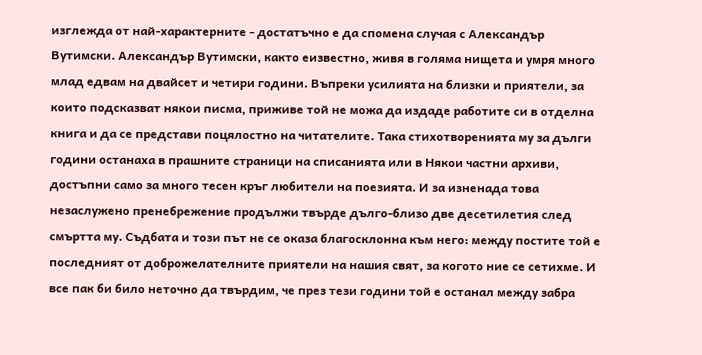изглежда от най-характерните - достатъчно е да спомена случая с Александър Вутимски. Александър Вутимски, както еизвестно, живя в голяма нищета и умря много млад едвам на двайсет и четири години. Въпреки усилията на близки и приятели, за които подсказват някои писма, приживе той не можа да издаде работите си в отделна книга и да се представи поцялостно на читателите. Така стихотворенията му за дълги години останаха в прашните страници на списанията или в Някои частни архиви, достъпни само за много тесен кръг любители на поезията. И за изненада това незаслужено пренебрежение продължи твърде дълго-близо две десетилетия след смъртта му. Съдбата и този път не се оказа благосклонна към него: между постите той е последният от доброжелателните приятели на нашия свят, за когото ние се сетихме. И все пак би било неточно да твърдим, че през тези години той е останал между забра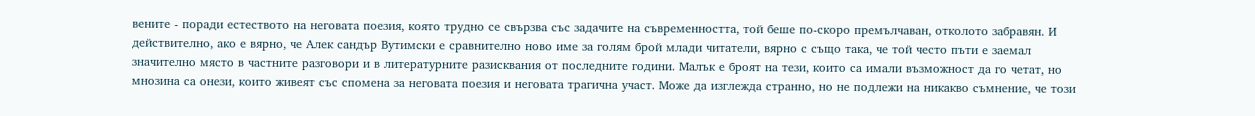вените - поради естеството на неговата поезия, която трудно се свързва със задачите на съвременността, той беше по-скоро премълчаван, отколото забравян. И действително, ако е вярно, че Алек сандър Вутимски е сравнително ново име за голям брой млади читатели, вярно с също така, че той често пъти е заемал значително място в частните разговори и в литературните разисквания от последните години. Малък е броят на тези, които са имали възможност да го четат, но мнозина са онези, които живеят със спомена за неговата поезия и неговата трагична участ. Може да изглежда странно, но не подлежи на никакво съмнение, че този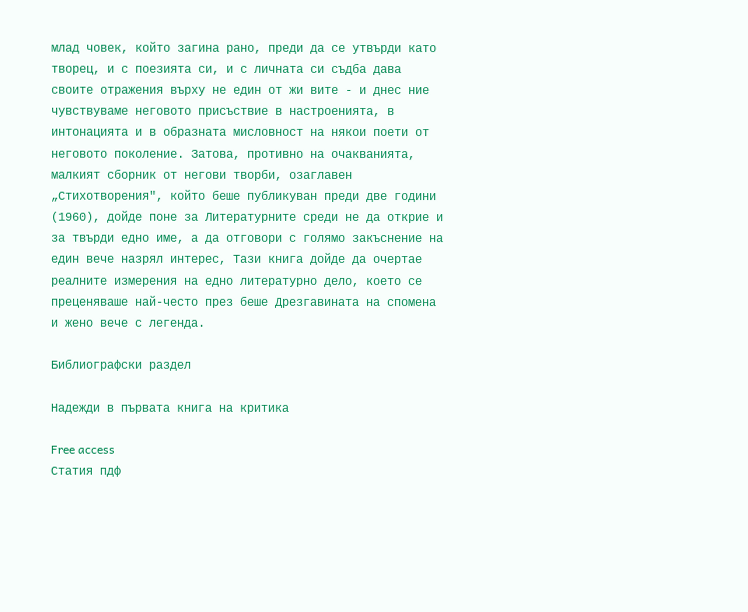млад човек, който загина рано, преди да се утвърди като творец, и с поезията си, и с личната си съдба дава своите отражения върху не един от жи вите - и днес ние чувствуваме неговото присъствие в настроенията, в интонацията и в образната мисловност на някои поети от неговото поколение. Затова, противно на очакванията, малкият сборник от негови творби, озаглавен „Стихотворения", който беше публикуван преди две години (1960), дойде поне за Литературните среди не да открие и за твърди едно име, а да отговори с голямо закъснение на един вече назрял интерес, Тази книга дойде да очертае реалните измерения на едно литературно дело, което се преценяваше най-често през беше Дрезгавината на спомена и жено вече с легенда.

Библиографски раздел

Надежди в първата книга на критика

Free access
Статия пдф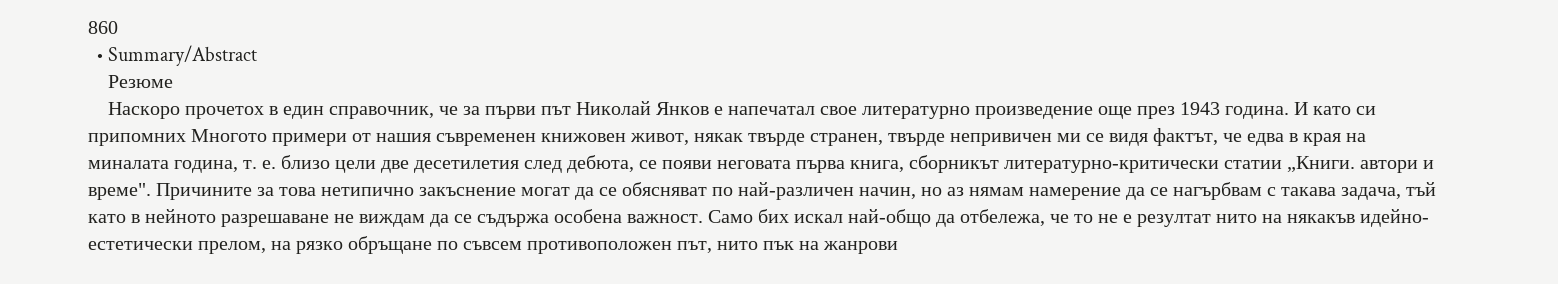860
  • Summary/Abstract
    Резюме
    Наскоро прочетох в един справочник, че за първи път Николай Янков е напечатал свое литературно произведение още през 1943 година. И като си припомних Многото примери от нашия съвременен книжовен живот, някак твърде странен, твърде непривичен ми се видя фактът, че едва в края на миналата година, т. е. близо цели две десетилетия след дебюта, се появи неговата първа книга, сборникът литературно-критически статии „Книги. автори и време". Причините за това нетипично закъснение могат да се обясняват по най-различен начин, но аз нямам намерение да се нагърбвам с такава задача, тъй като в нейното разрешаване не виждам да се съдържа особена важност. Само бих искал най-общо да отбележа, че то не е резултат нито на някакъв идейно-естетически прелом, на рязко обръщане по съвсем противоположен път, нито пък на жанрови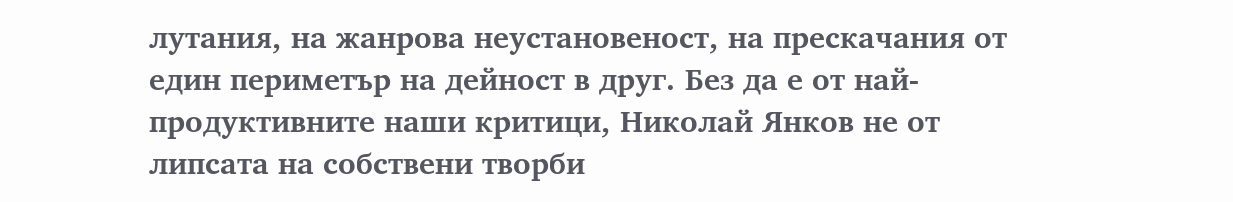лутания, на жанрова неустановеност, на прескачания от един периметър на дейност в друг. Без да е от най-продуктивните наши критици, Николай Янков не от липсата на собствени творби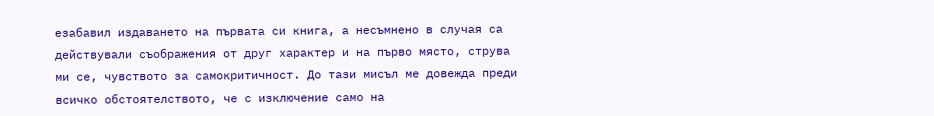езабавил издаването на първата си книга, а несъмнено в случая са действували съображения от друг характер и на първо място, струва ми се, чувството за самокритичност. До тази мисъл ме довежда преди всичко обстоятелството, че с изключение само на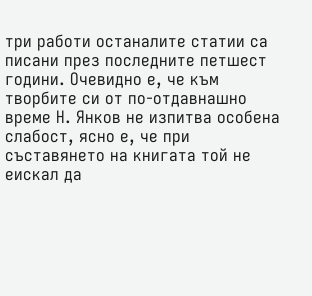три работи останалите статии са писани през последните петшест години. Очевидно е, че към творбите си от по-отдавнашно време Н. Янков не изпитва особена слабост, ясно е, че при съставянето на книгата той не еискал да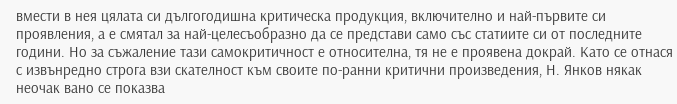вмести в нея цялата си дългогодишна критическа продукция, включително и най-първите си проявления, а е смятал за най-целесъобразно да се представи само със статиите си от последните години. Но за съжаление тази самокритичност е относителна, тя не е проявена докрай. Като се отнася с извънредно строга взи скателност към своите по-ранни критични произведения, Н. Янков някак неочак вано се показва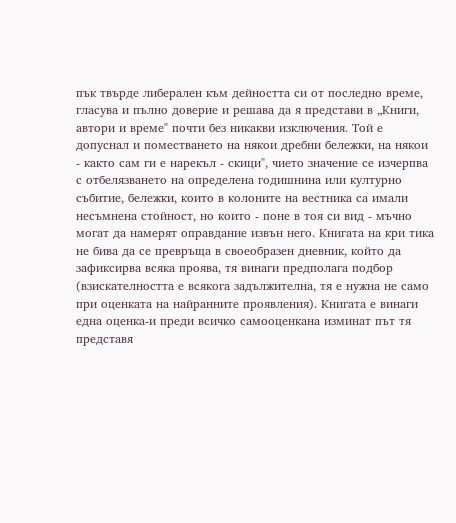пък твърде либерален към дейността си от последно време, гласува и пълно доверие и решава да я представи в „Книги, автори и време" почти без никакви изключения. Той е допуснал и поместването на някои дребни бележки, на някои - както сам ги е нарекъл - скици", чието значение се изчерпва с отбелязването на определена годишнина или културно събитие, бележки, които в колоните на вестника са имали несъмнена стойност, но които - поне в тоя си вид - мъчно могат да намерят оправдание извън него. Книгата на кри тика не бива да се превръща в своеобразен дневник, който да зафиксирва всяка проява, тя винаги предполага подбор (взискателността е всякога задължителна, тя е нужна не само при оценката на найранните проявления). Книгата е винаги една оценка-и преди всичко самооценкана изминат път тя представя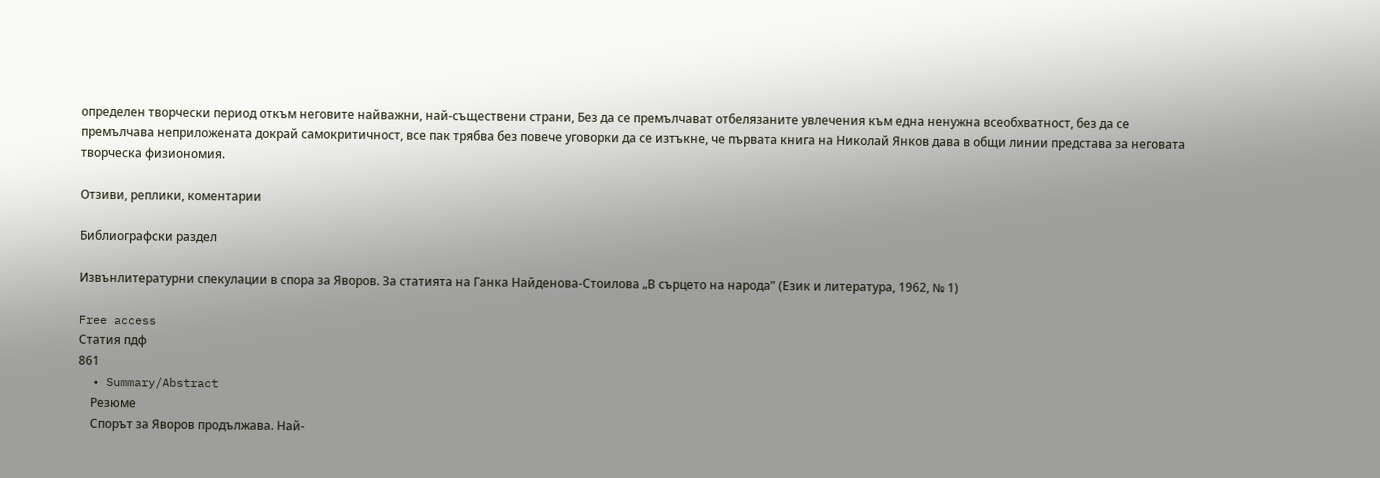определен творчески период откъм неговите найважни, най-съществени страни, Без да се премълчават отбелязаните увлечения към една ненужна всеобхватност, без да се премълчава неприложената докрай самокритичност, все пак трябва без повече уговорки да се изтъкне, че първата книга на Николай Янков дава в общи линии представа за неговата творческа физиономия.

Отзиви, реплики, коментарии

Библиографски раздел

Извънлитературни спекулации в спора за Яворов. За статията на Ганка Найденова-Стоилова „В сърцето на народа” (Език и литература, 1962, № 1)

Free access
Статия пдф
861
  • Summary/Abstract
    Резюме
    Спорът за Яворов продължава. Най-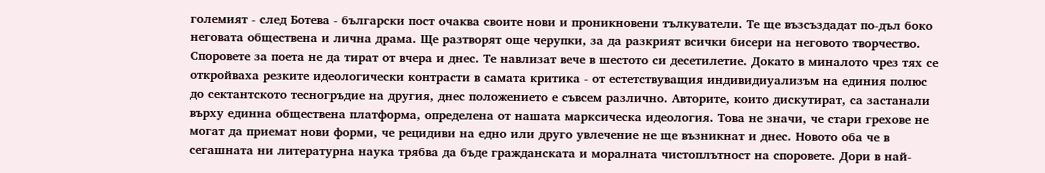големият - след Ботева - български пост очаква своите нови и проникновени тълкуватели. Те ще възсъздадат по-дъл боко неговата обществена и лична драма. Ще разтворят още черупки, за да разкрият всички бисери на неговото творчество. Споровете за поета не да тират от вчера и днес. Те навлизат вече в шестото си десетилетие. Докато в миналото чрез тях се откройваха резките идеологически контрасти в самата критика - от естетствуващия индивидиуализъм на единия полюс до сектантското тесногръдие на другия, днес положението е съвсем различно. Авторите, които дискутират, са застанали върху единна обществена платформа, определена от нашата марксическа идеология. Това не значи, че стари грехове не могат да приемат нови форми, че рецидиви на едно или друго увлечение не ще възникнат и днес. Новото оба че в сегашната ни литературна наука трябва да бъде гражданската и моралната чистоплътност на споровете. Дори в най-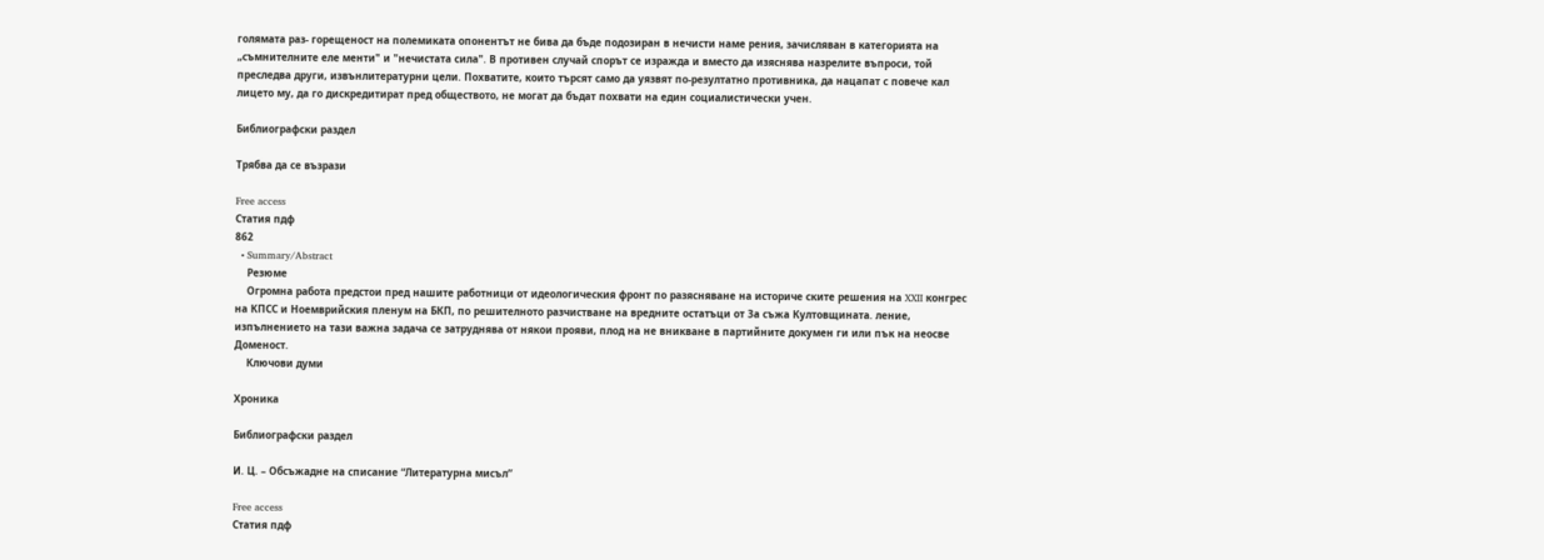голямата раз- горещеност на полемиката опонентът не бива да бъде подозиран в нечисти наме рения, зачисляван в категорията на „съмнителните еле менти" и "нечистата сила". В противен случай спорът се изражда и вместо да изяснява назрелите въпроси, той преследва други, извънлитературни цели. Похватите, които търсят само да уязвят по-резултатно противника, да нацапат с повече кал лицето му, да го дискредитират пред обществото, не могат да бъдат похвати на един социалистически учен.

Библиографски раздел

Трябва да се възрази

Free access
Статия пдф
862
  • Summary/Abstract
    Резюме
    Огромна работа предстои пред нашите работници от идеологическия фронт по разясняване на историче ските решения на XXII конгрес на КПСС и Ноемврийския пленум на БКП, по решителното разчистване на вредните остатъци от Зa съжа Култовщината. ление, изпълнението на тази важна задача се затруднява от някои прояви, плод на не вникване в партийните докумен ги или пък на неосве Доменост.
    Ключови думи

Хроника

Библиографски раздел

И. Ц. – Обсъжадне на списание “Литературна мисъл”

Free access
Статия пдф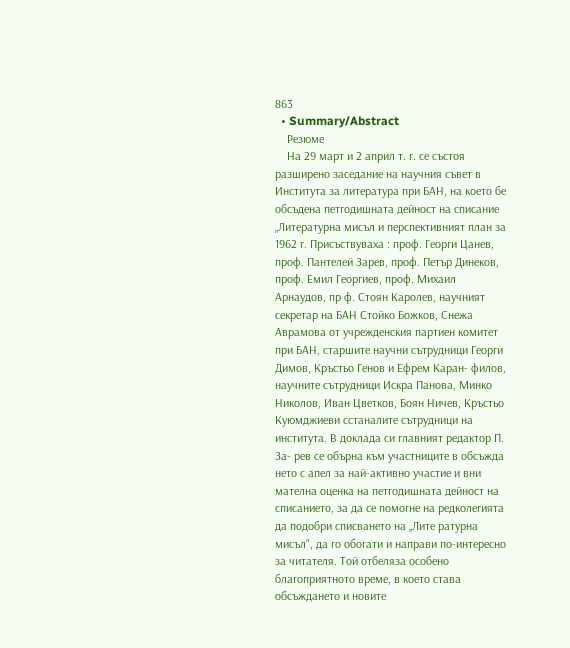863
  • Summary/Abstract
    Резюме
    На 29 март и 2 април т. г. се състоя разширено заседание на научния съвет в Института за литература при БАН, на което бе обсъдена петгодишната дейност на списание „Литературна мисъл и перспективният план за 1962 г. Присъствуваха : проф. Георги Цанев, проф. Пантелей Зарев, проф. Петър Динеков, проф. Емил Георгиев, проф. Михаил Арнаудов, пр ф. Стоян Каролев, научният секретар на БАН Стойко Божков, Снежа Аврамова от учрежденския партиен комитет при БАН, старшите научни сътрудници Георги Димов, Кръстьо Генов и Ефрем Каран- филов, научните сътрудници Искра Панова, Минко Николов, Иван Цветков, Боян Ничев, Кръстьо Куюмджиеви сстаналите сътрудници на института. В доклада си главният редактор П. За- рев се обърна към участниците в обсъжда нето с апел за най-активно участие и вни мателна оценка на петгодишната дейност на списанието, за да се помогне на редколегията да подобри списването на „Лите ратурна мисъл", да го обогати и направи по-интересно за читателя. Той отбеляза особено благоприятното време, в което става обсъждането и новите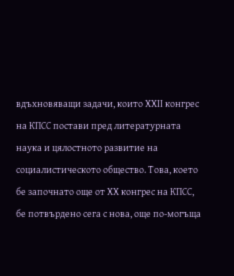вдъхновяващи задачи, които ХХII конгрес на КПСС постави пред литературната наука и цялостното развитие на социалистическото общество. Това, което бе започнато още от ХХ конгрес на КПСС, бе потвърдено сега с нова, още по-могъща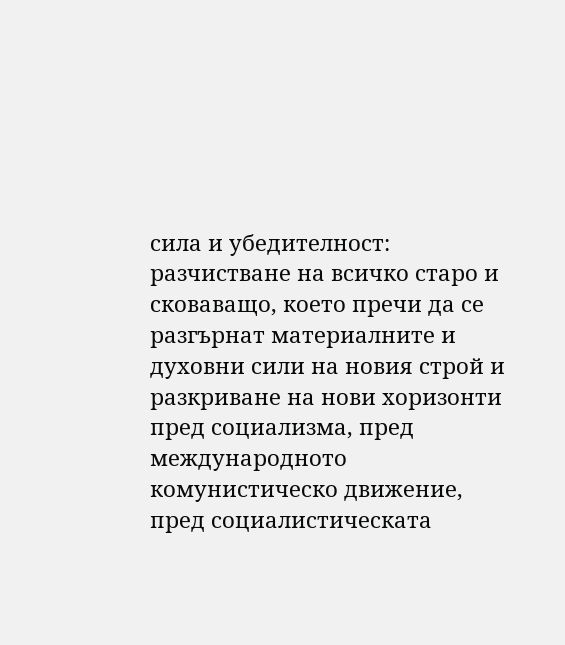сила и убедителност: разчистване на всичко старо и сковаващо, което пречи да се разгърнат материалните и духовни сили на новия строй и разкриване на нови хоризонти пред социализма, пред международното комунистическо движение, пред социалистическата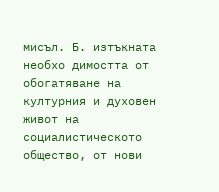мисъл. Б. изтъкната необхо димостта от обогатяване на културния и духовен живот на социалистическото общество, от нови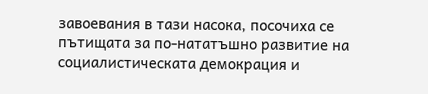завоевания в тази насока, посочиха се пътищата за по-нататъшно развитие на социалистическата демокрация и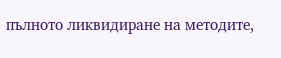пълното ликвидиране на методите,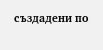създадени по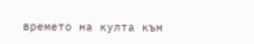времето на култа към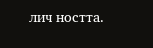лич ността.